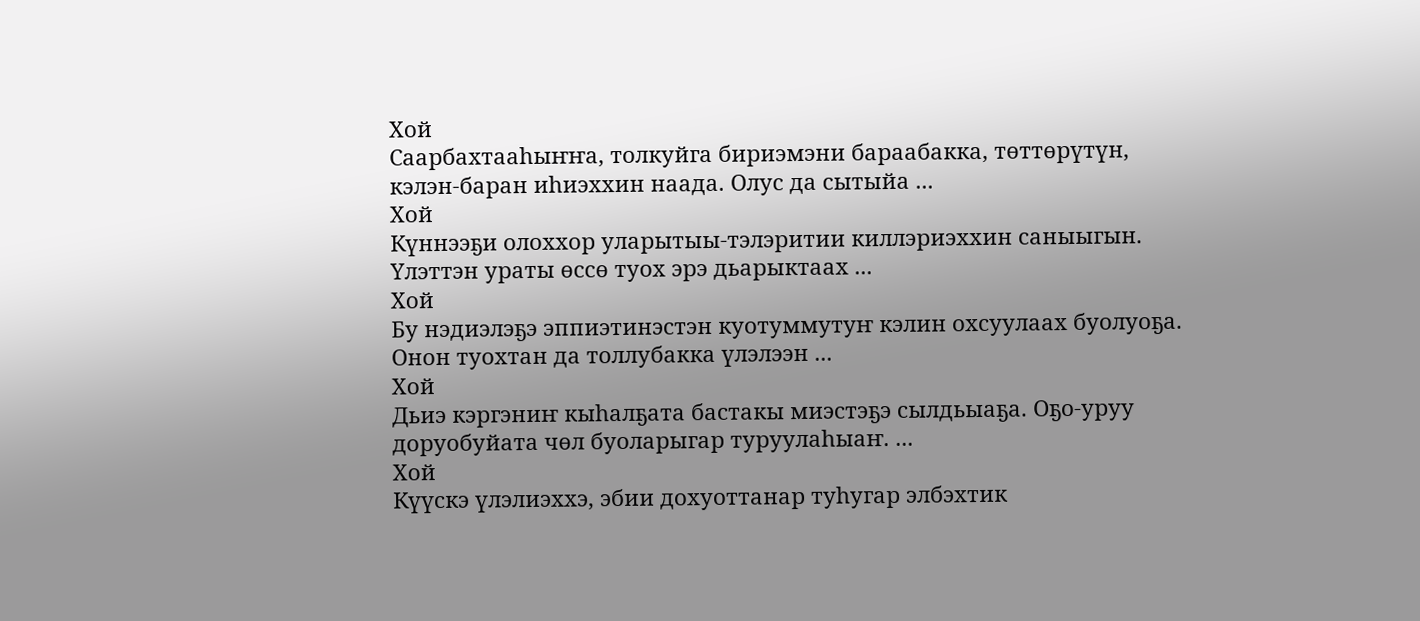Хой
Саарбахтааһыҥҥа, толкуйга бириэмэни бараабакка, төттөрүтүн, кэлэн-баран иһиэххин наада. Олус да сытыйа ...
Хой
Күннээҕи олоххор уларытыы-тэлэритии киллэриэххин саныыгын. Үлэттэн ураты өссө туох эрэ дьарыктаах ...
Хой
Бу нэдиэлэҕэ эппиэтинэстэн куотуммутуҥ кэлин охсуулаах буолуоҕа. Онон туохтан да толлубакка үлэлээн ...
Хой
Дьиэ кэргэниҥ кыһалҕата бастакы миэстэҕэ сылдьыаҕа. Оҕо-уруу доруобуйата чөл буоларыгар туруулаһыаҥ. ...
Хой
Күүскэ үлэлиэххэ, эбии дохуоттанар туһугар элбэхтик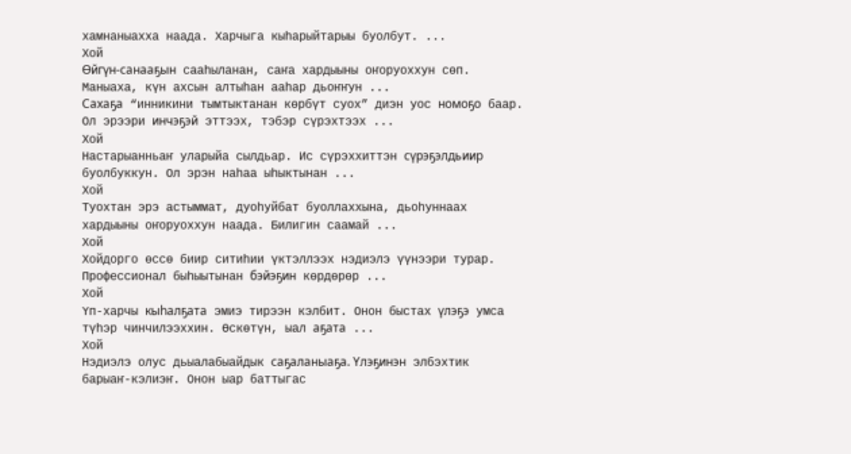хамнаныахха наада. Харчыга кыһарыйтарыы буолбут. ...
Хой
Өйгүн-санааҕын сааһыланан, саҥа хардыыны оҥоруоххун сөп. Маныаха, күн ахсын алтыһан ааһар дьоҥҥун ...
Сахаҕа “инникини тымтыктанан көрбүт суох” диэн уос номоҕо баар. Ол эрээри инчэҕэй эттээх, тэбэр сүрэхтээх ...
Хой
Настарыанньаҥ уларыйа сылдьар. Ис сүрэххиттэн сүрэҕэлдьиир буолбуккун. Ол эрэн наһаа ыһыктынан ...
Хой
Туохтан эрэ астыммат, дуоһуйбат буоллаххына, дьоһуннаах хардыыны оҥоруоххун наада. Билигин саамай ...
Хой
Хойдорго өссө биир ситиһии үктэллээх нэдиэлэ үүнээри турар. Профессионал быһыытынан бэйэҕин көрдөрөр ...
Хой
Үп-харчы кыһалҕата эмиэ тирээн кэлбит. Онон быстах үлэҕэ умса түһэр чинчилээххин. Өскөтүн, ыал аҕата ...
Хой
Нэдиэлэ олус дьыалабыайдык саҕаланыаҕа. Үлэҕинэн элбэхтик барыаҥ-кэлиэҥ. Онон ыар баттыгас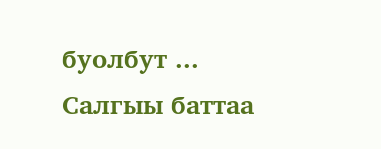буолбут ...
Салгыы баттаа